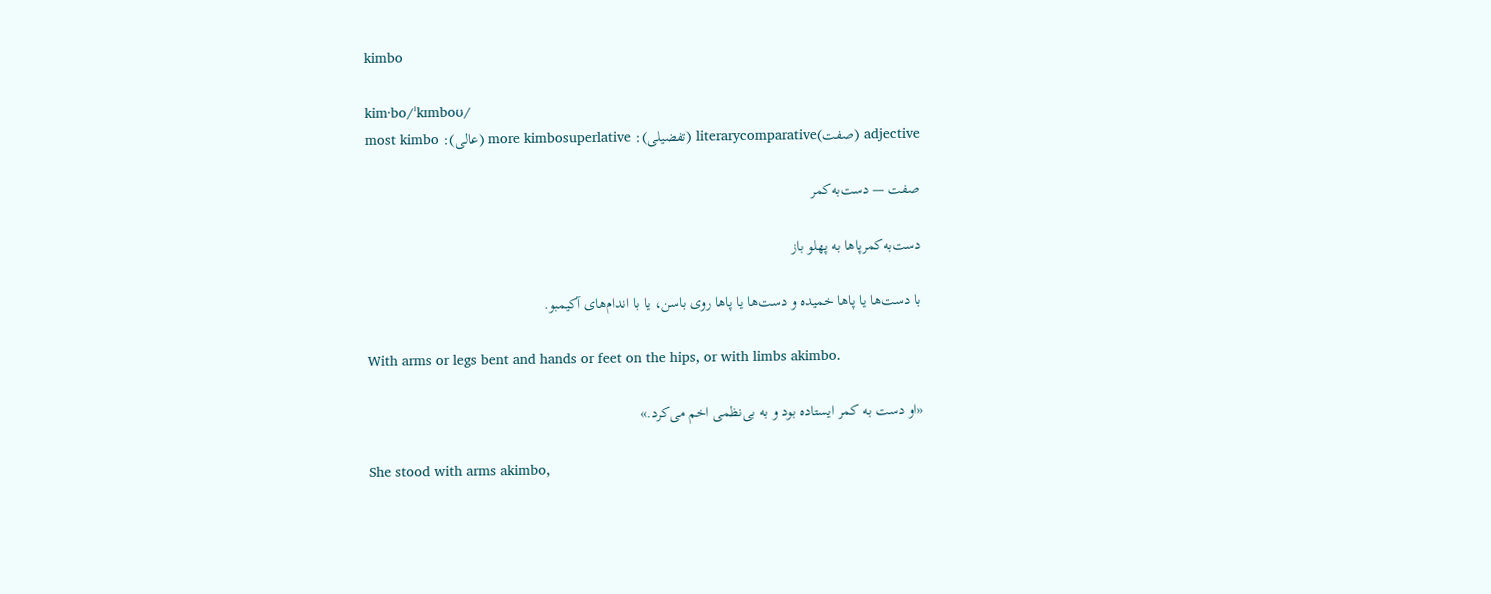kimbo

kim·bo/ˈkɪmboʊ/
adjective (صفت)literarycomparative (تفضیلی): more kimbosuperlative (عالی): most kimbo

صفت — دست‌به‌کمر

دست‌به‌کمرپاها به پهلو باز

با دست‌ها یا پاها خمیده و دست‌ها یا پاها روی باسن، یا با اندام‌های آکیمبو.

With arms or legs bent and hands or feet on the hips, or with limbs akimbo.

«او دست به کمر ایستاده بود و به بی‌نظمی اخم می‌کرد.»

She stood with arms akimbo,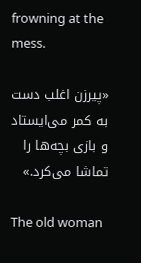frowning at the mess.

«پیرزن اغلب دست به کمر می‌ایستاد و بازی بچه‌ها را تماشا می‌کرد.»

The old woman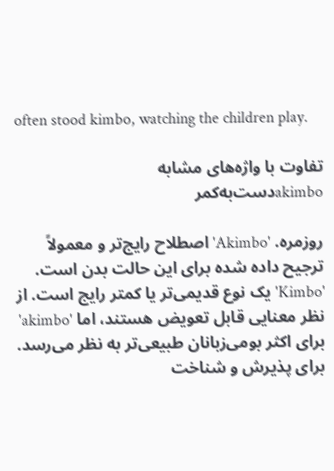often stood kimbo, watching the children play.

تفاوت با واژه‌های مشابه
akimboدست‌به‌کمر

روزمره. 'Akimbo' اصطلاح رایج‌تر و معمولاً ترجیح داده شده برای این حالت بدن است. 'Kimbo' یک نوع قدیمی‌تر یا کمتر رایج است. از نظر معنایی قابل تعویض هستند، اما 'akimbo' برای اکثر بومی‌زبانان طبیعی‌تر به نظر می‌رسد. برای پذیرش و شناخت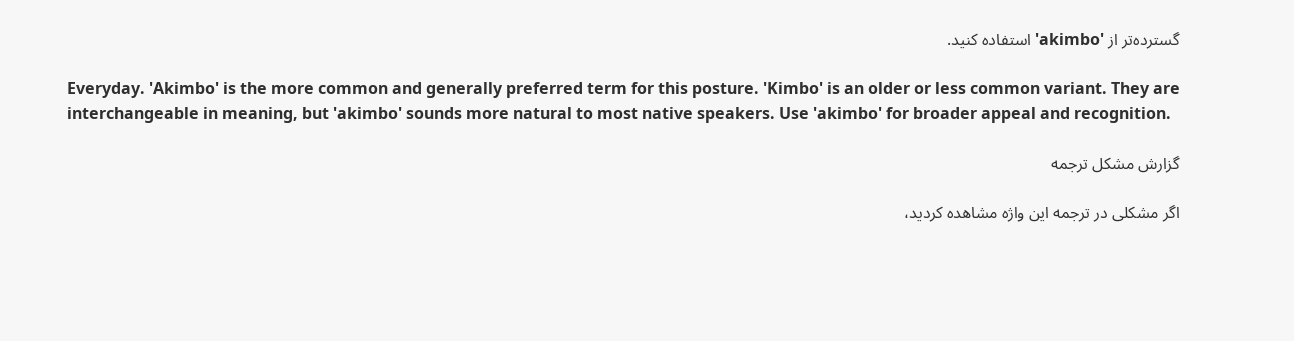گسترده‌تر از 'akimbo' استفاده کنید.

Everyday. 'Akimbo' is the more common and generally preferred term for this posture. 'Kimbo' is an older or less common variant. They are interchangeable in meaning, but 'akimbo' sounds more natural to most native speakers. Use 'akimbo' for broader appeal and recognition.

گزارش مشکل ترجمه

اگر مشکلی در ترجمه این واژه مشاهده کردید،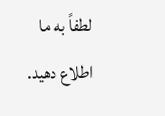لطفاً به ما اطلاع دهید.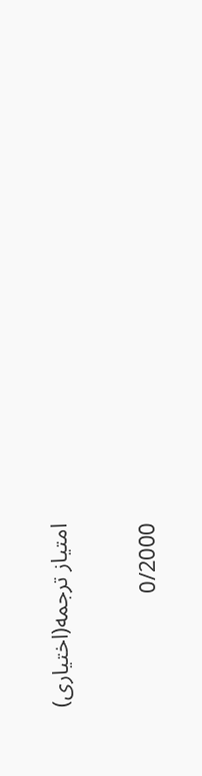امتیاز ترجمه(اختیاری)

0/2000